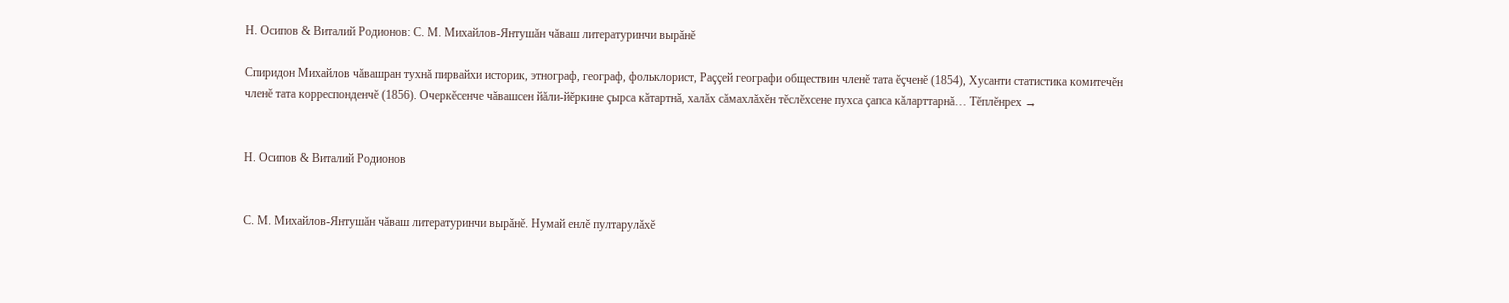Н. Осипов & Виталий Родионов: С. М. Михайлов-Янтушăн чăваш литературинчи вырăнĕ

Спиридон Михайлов чăвашран тухнă пирвайхи историк, этнограф, географ, фольклорист, Раççей географи обществин членĕ тата ĕçченĕ (1854), Хусанти статистика комитечĕн членĕ тата корреспонденчĕ (1856). Очеркĕсенче чăвашсен йăли-йĕркине çырса кăтартнă, халăх сăмахлăхĕн тĕслĕхсене пухса çапса кăларттарнă… Тĕплĕнрех →


Н. Осипов & Виталий Родионов


С. М. Михайлов-Янтушăн чăваш литературинчи вырăнĕ. Нумай енлĕ пултарулăхĕ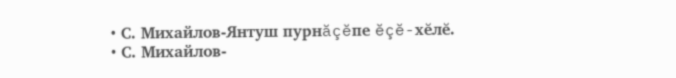• С. Михайлов-Янтуш пурнăçĕпе ĕçĕ-хĕлĕ.
• С. Михайлов-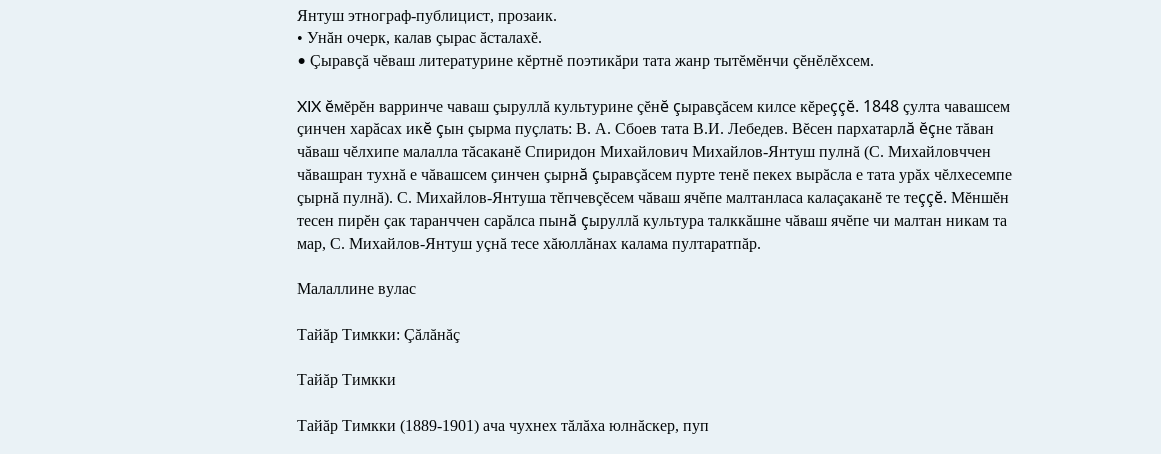Янтуш этнограф-публицист, прозаик.
• Унăн очерк, калав çырас ăсталахĕ.
• Çыравçă чĕваш литературине кĕртнĕ поэтикăри тата жанр тытĕмĕнчи çĕнĕлĕхсем.

XIX ĕмĕрĕн варринче чаваш çыруллă культурине çĕнĕ çыравçăсем килсе кĕреççĕ. 1848 çулта чавашсем çинчен харăсах икĕ çын çырма пуçлать: В. А. Сбоев тата В.И. Лебедев. Вĕсен пархатарлă ĕçне тăван чăваш чĕлхипе малалла тăсаканĕ Спиридон Михайлович Михайлов-Янтуш пулнă (С. Михайловччен чăвашран тухнă е чăвашсем çинчен çырнă çыравçăсем пурте тенĕ пекех вырăсла е тата урăх чĕлхесемпе çырнă пулнă). С. Михайлов-Янтуша тĕпчевçĕсем чăваш ячĕпе малтанласа калаçаканĕ те теççĕ. Мĕншĕн тесен пирĕн çак таранччен сарăлса пынă çыруллă культура талккăшне чăваш ячĕпе чи малтан никам та мар, С. Михайлов-Янтуш уçнă тесе хăюллăнах калама пултаратпăр.

Малаллине вулас

Тайăр Тимкки: Çăлăнăç

Тайăр Тимкки

Тайăр Тимкки (1889-1901) ача чухнех тăлăха юлнăскер, пуп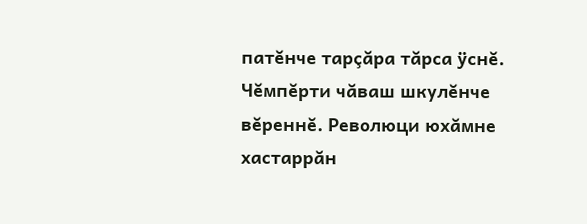патĕнче тарçăра тăрса ÿснĕ. Чĕмпĕрти чăваш шкулĕнче вĕреннĕ. Революци юхăмне хастаррăн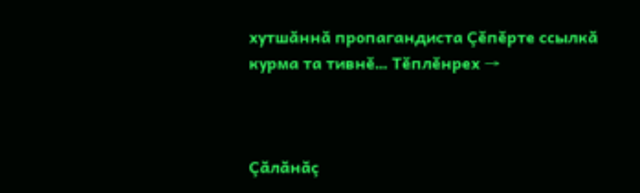хутшăннă пропагандиста Çĕпĕрте ссылкă курма та тивнĕ… Тĕплĕнрех →



Çăлăнăç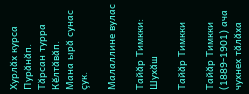Хурлăх курса
Пурăнăп.
Тăрсан турра
Кĕлтăвăп.
Мана ырă сунас çук.

Малаллине вулас

Тайăр Тимкки: Шухăш

Тайăр Тимкки

Тайăр Тимкки (1889-1901) ача чухнех тăлăха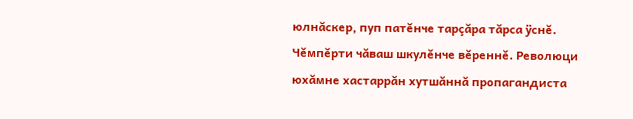юлнăскер, пуп патĕнче тарçăра тăрса ÿснĕ. Чĕмпĕрти чăваш шкулĕнче вĕреннĕ. Революци юхăмне хастаррăн хутшăннă пропагандиста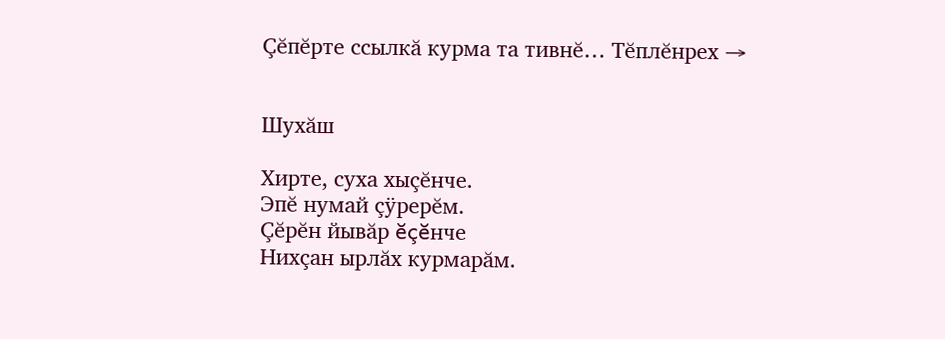Çĕпĕрте ссылкă курма та тивнĕ… Тĕплĕнрех →


Шухăш

Хирте, суха хыçĕнче.
Эпĕ нумай çÿрерĕм.
Çĕрĕн йывăр ĕçĕнче
Нихçан ырлăх курмарăм.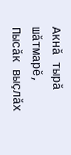Акнă тырă шăтмарĕ,
Пысăк выçлăх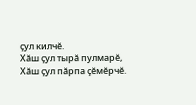çул килчĕ.
Хăш çул тырă пулмарĕ,
Хăш çул пăрпа çĕмĕрчĕ.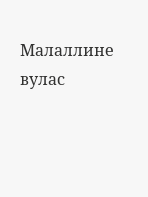Малаллине вулас